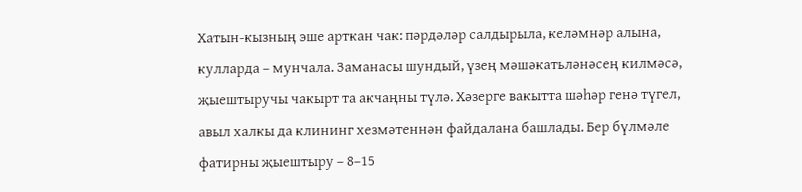Хатын-кызның эше арткан чак: пәрдәләр салдырыла, келәмнәр алына, кулларда – мунчала. Заманасы шундый, үзең мәшәкатьләнәсең килмәсә, җыештыручы чакырт та акчаңны түлә. Хәзерге вакытта шәһәр генә түгел, авыл халкы да клининг хезмәтеннән файдалана башлады. Бер бүлмәле фатирны җыештыру – 8–15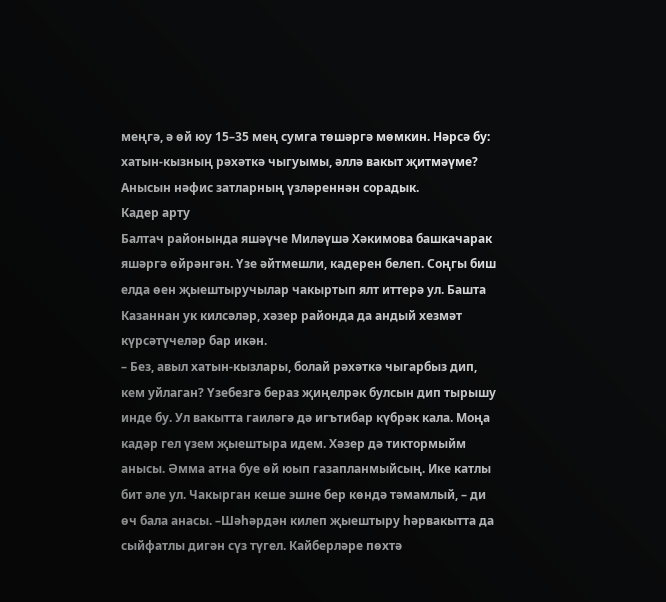меңгә, ә өй юу 15–35 мең сумга төшәргә мөмкин. Нәрсә бу: хатын-кызның рәхәткә чыгуымы, әллә вакыт җитмәүме? Анысын нәфис затларның үзләреннән сорадык.
Кадер арту
Балтач районында яшәүче Миләүшә Хәкимова башкачарак яшәргә өйрәнгән. Үзе әйтмешли, кадерен белеп. Соңгы биш елда өен җыештыручылар чакыртып ялт иттерә ул. Башта Казаннан ук килсәләр, хәзер районда да андый хезмәт күрсәтүчеләр бар икән.
– Без, авыл хатын-кызлары, болай рәхәткә чыгарбыз дип, кем уйлаган? Үзебезгә бераз җиңелрәк булсын дип тырышу инде бу. Ул вакытта гаиләгә дә игътибар күбрәк кала. Моңа кадәр гел үзем җыештыра идем. Хәзер дә тиктормыйм анысы. Әмма атна буе өй юып газапланмыйсың. Ике катлы бит әле ул. Чакырган кеше эшне бер көндә тәмамлый, – ди өч бала анасы. –Шәһәрдән килеп җыештыру һәрвакытта да сыйфатлы дигән сүз түгел. Кайберләре пөхтә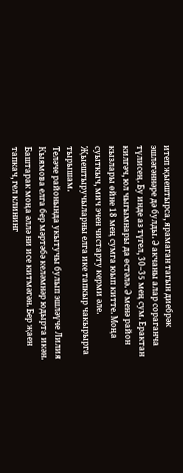итеп җыештырса, ярамаган тагын диебрәк эшләгәннәре дә булды. Ә акчаны алар сораганча түлисең. Бу инде аз түгел, 30–35 мең сум. Ерактан килгәч, юл чыгымнары да өстәлә. Ә менә район кызлары өйне 18 мең сумга юып китте. Моңа суыткыч, мич эчен чистарту керми әле. Җыештыручыларны елга ике тапкыр чакырырга тырышам.
Теләче районында укытучы булып эшләүче Лилия Кыямова елга бер мәртәбә келәмнәр юдырта икән. Баштарак моңа әллә ни исе китмәгән. Бер җаен тапкач, гел клининг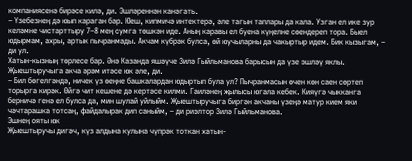компаниясенә бирәсе килә, ди. Эшләреннән канәгать.
– Үзебезнең дә юып караган бар. Юеш, кипмичә интектерә, әле тагын таплары да кала. Узган ел ике зур келәмне чистарттыру 7–8 мең сумга төшкән иде. Аның каравы ел буена күңелне сөендереп тора. Быел юдырмам, ахры, артык пычранмады. Акчам күбрәк булса, өй юучыларны да чакыртыр идем. Бик кызыгам, – ди ул.
Хатын-кызның төрлесе бар. Әнә Казанда яшәүче Зилә Гыйльманова барысын да үзе эшләү яклы. Җыештыручыга акча әрәм итәсе юк әле, ди.
– Бил бөгелгәндә, ничек үз өеңне башкалардан юдыртып була ул? Пычранмасын өчен көн саен сөртеп торырга кирәк. Өйгә чит кешене дә кертәсе килми. Гаиләнең җылысы югала кебек. Кияүгә чыкканга берничә генә ел булса да, мин шулай уйлыйм. Җыештыручыга биргән акчаны үзеңә матур кием яки чәчтарашка тотсаң, файдалырак дип саныйм, – ди риэлтор Зилә Гыйльманова.
Эшнең ояты юк
Җыештыручы дигәч, күз алдына кулына чүпрәк тоткан хатын-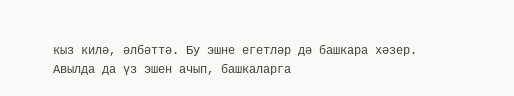кыз килә, әлбәттә. Бу эшне егетләр дә башкара хәзер. Авылда да үз эшен ачып, башкаларга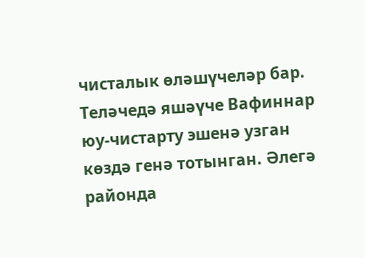чисталык өләшүчеләр бар.
Теләчедә яшәүче Вафиннар юу-чистарту эшенә узган көздә генә тотынган. Әлегә районда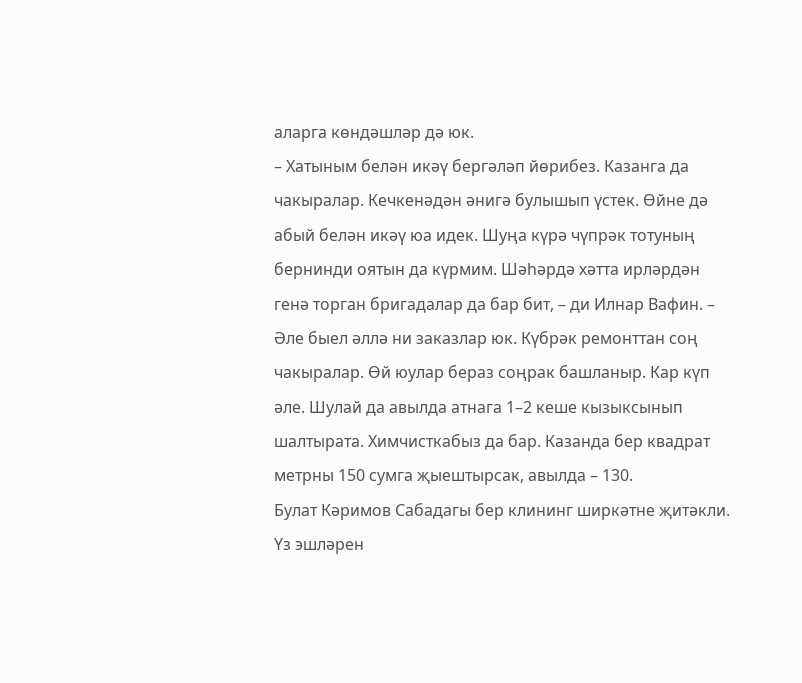аларга көндәшләр дә юк.
– Хатыным белән икәү бергәләп йөрибез. Казанга да чакыралар. Кечкенәдән әнигә булышып үстек. Өйне дә абый белән икәү юа идек. Шуңа күрә чүпрәк тотуның бернинди оятын да күрмим. Шәһәрдә хәтта ирләрдән генә торган бригадалар да бар бит, – ди Илнар Вафин. – Әле быел әллә ни заказлар юк. Күбрәк ремонттан соң чакыралар. Өй юулар бераз соңрак башланыр. Кар күп әле. Шулай да авылда атнага 1–2 кеше кызыксынып шалтырата. Химчисткабыз да бар. Казанда бер квадрат метрны 150 сумга җыештырсак, авылда – 130.
Булат Кәримов Cабадагы бер клининг ширкәтне җитәкли. Үз эшләрен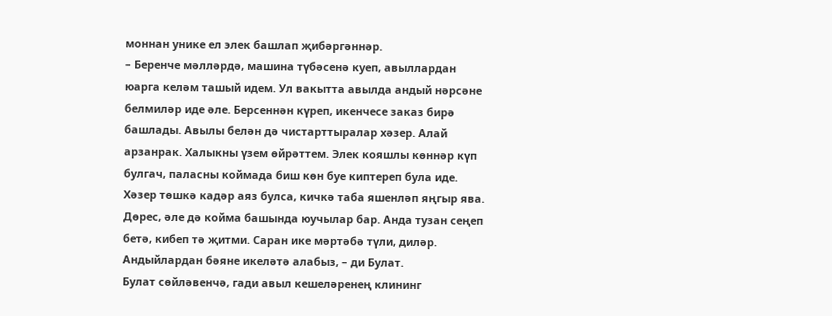моннан унике ел элек башлап җибәргәннәр.
– Беренче мәлләрдә, машина түбәсенә куеп, авыллардан юарга келәм ташый идем. Ул вакытта авылда андый нәрсәне белмиләр иде әле. Берсеннән күреп, икенчесе заказ бирә башлады. Авылы белән дә чистарттыралар хәзер. Алай арзанрак. Халыкны үзем өйрәттем. Элек кояшлы көннәр күп булгач, паласны коймада биш көн буе киптереп була иде. Хәзер төшкә кадәр аяз булса, кичкә таба яшенләп яңгыр ява. Дөрес, әле дә койма башында юучылар бар. Анда тузан сеңеп бетә, кибеп тә җитми. Саран ике мәртәбә түли, диләр. Андыйлардан бәяне икеләтә алабыз, – ди Булат.
Булат сөйләвенчә, гади авыл кешеләренең клининг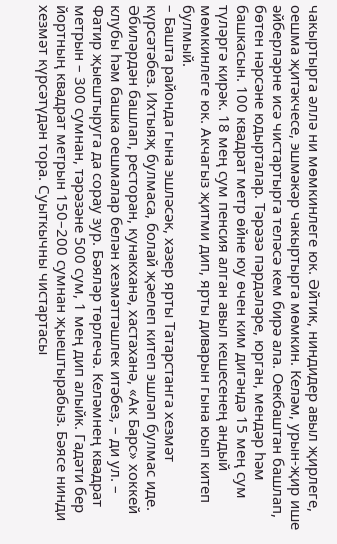чакыртырга әллә ни мөмкинлеге юк. Әйтик, ниндидер авыл җирлеге, оешма җитәкчесе, эшмәкәр чакыртырга мөмкин. Келәм, урын-җир ише әйберләрне исә чистартырга теләсә кем бирә ала. Оекбаштан башлап, бөтен нәрсәне юдырталар. Тәрәзә пәрдәләре, юрган, мендәр һәм башкасын. 100 квадрат метр өйне юу өчен ким дигәндә 15 мең сум түләргә кирәк. 18 мең сум пенсия алган авыл кешесенең андый мөмкинлеге юк. Акчагыз җитми дип, ярты диварын гына юып китеп булмый.
– Башта районда гына эшләсәк, хәзер ярты Татарстанга хезмәт күрсәтәбез. Ихтыяҗ булмаса, болай җәелеп китеп эшләп булмас иде. Әбиләрдән башлап, ресторан, кунакханә, хастаханә, «Ак Барс» хоккей клубы һәм башка оешмалар белән хезмәттәшлек итәбез, – ди ул. – Фатир җыештыруга да сорау зур. Бәяләр төрлечә. Келәмнең квадрат метрын – 300 сумнан, тәрәзәне 500 сум, 1 мең дип алыйк. Гадәти бер йортның квадрат метрын 150–200 сумнан җыештырабыз. Бәясе нинди хезмәт күрсәтүдән тора. Суыткычны чистартасы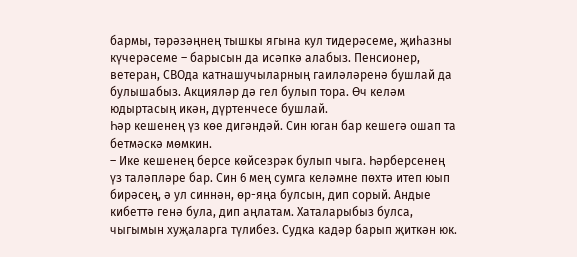бармы, тәрәзәңнең тышкы ягына кул тидерәсеме, җиһазны күчерәсеме – барысын да исәпкә алабыз. Пенсионер, ветеран, СВОда катнашучыларның гаиләләренә бушлай да булышабыз. Акцияләр дә гел булып тора. Өч келәм юдыртасың икән, дүртенчесе бушлай.
Һәр кешенең үз көе дигәндәй. Син юган бар кешегә ошап та бетмәскә мөмкин.
– Ике кешенең берсе көйсезрәк булып чыга. Һәрберсенең үз таләпләре бар. Син 6 мең сумга келәмне пөхтә итеп юып бирәсең, ә ул синнән, өр-яңа булсын, дип сорый. Андые кибеттә генә була, дип аңлатам. Хаталарыбыз булса, чыгымын хуҗаларга түлибез. Судка кадәр барып җиткән юк.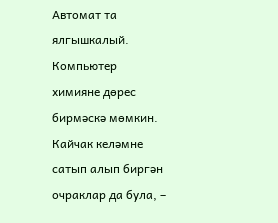Автомат та ялгышкалый. Компьютер химияне дөрес бирмәскә мөмкин. Кайчак келәмне сатып алып биргән очраклар да була, –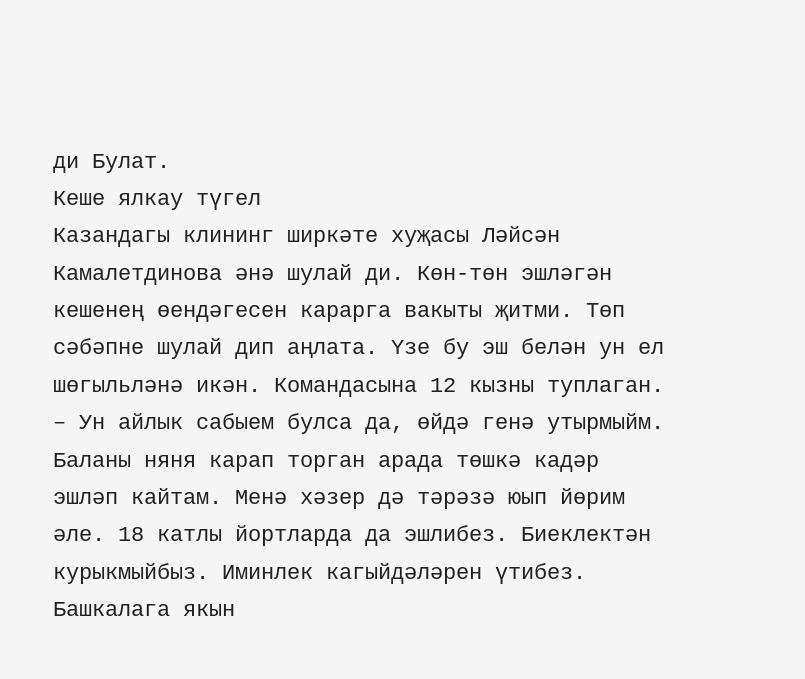ди Булат.
Кеше ялкау түгел
Казандагы клининг ширкәте хуҗасы Ләйсән Камалетдинова әнә шулай ди. Көн-төн эшләгән кешенең өендәгесен карарга вакыты җитми. Төп сәбәпне шулай дип аңлата. Үзе бу эш белән ун ел шөгыльләнә икән. Командасына 12 кызны туплаган.
– Ун айлык сабыем булса да, өйдә генә утырмыйм. Баланы няня карап торган арада төшкә кадәр эшләп кайтам. Менә хәзер дә тәрәзә юып йөрим әле. 18 катлы йортларда да эшлибез. Биеклектән курыкмыйбыз. Иминлек кагыйдәләрен үтибез. Башкалага якын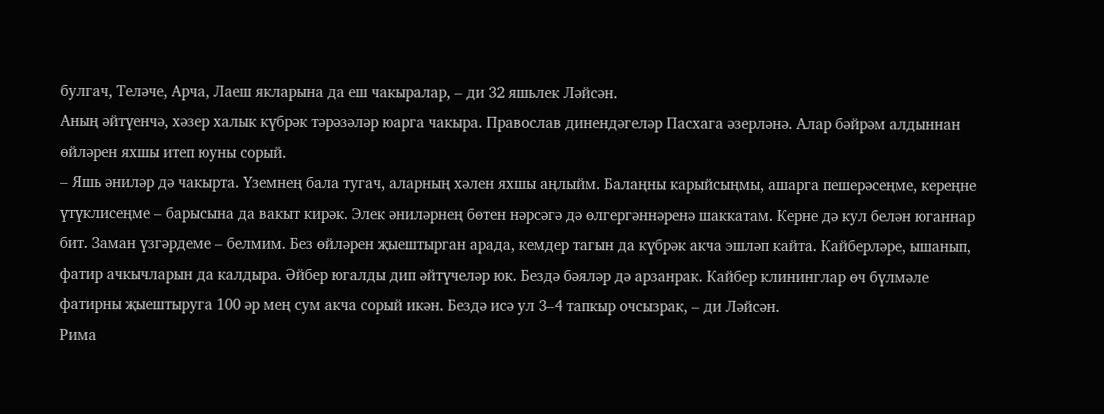булгач, Теләче, Арча, Лаеш якларына да еш чакыралар, – ди 32 яшьлек Ләйсән.
Аның әйтүенчә, хәзер халык күбрәк тәрәзәләр юарга чакыра. Православ динендәгеләр Пасхага әзерләнә. Алар бәйрәм алдыннан өйләрен яхшы итеп юуны сорый.
– Яшь әниләр дә чакырта. Үземнең бала тугач, аларның хәлен яхшы аңлыйм. Балаңны карыйсыңмы, ашарга пешерәсеңме, кереңне үтүклисеңме – барысына да вакыт кирәк. Элек әниләрнең бөтен нәрсәгә дә өлгергәннәренә шаккатам. Керне дә кул белән юганнар бит. Заман үзгәрдеме – белмим. Без өйләрен җыештырган арада, кемдер тагын да күбрәк акча эшләп кайта. Кайберләре, ышанып, фатир ачкычларын да калдыра. Әйбер югалды дип әйтүчеләр юк. Бездә бәяләр дә арзанрак. Кайбер клининглар өч бүлмәле фатирны җыештыруга 100 әр мең сум акча сорый икән. Бездә исә ул 3–4 тапкыр очсызрак, – ди Ләйсән.
Рима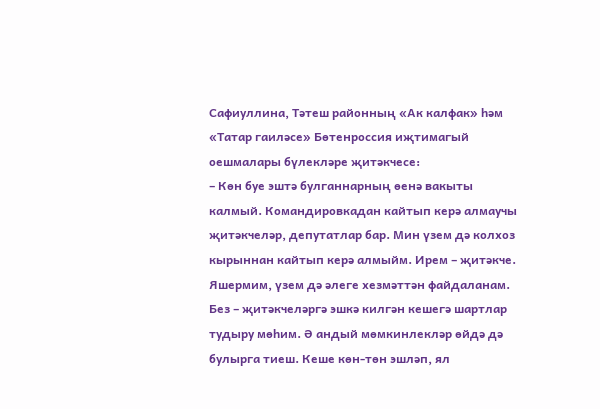Сафиуллина, Тәтеш районның «Ак калфак» һәм «Татар гаиләсе» Бөтенроссия иҗтимагый оешмалары бүлекләре җитәкчесе:
– Көн буе эштә булганнарның өенә вакыты калмый. Командировкадан кайтып керә алмаучы җитәкчеләр, депутатлар бар. Мин үзем дә колхоз кырыннан кайтып керә алмыйм. Ирем – җитәкче. Яшермим, үзем дә әлеге хезмәттән файдаланам. Без – җитәкчеләргә эшкә килгән кешегә шартлар тудыру мөһим. Ә андый мөмкинлекләр өйдә дә булырга тиеш. Кеше көн-төн эшләп, ял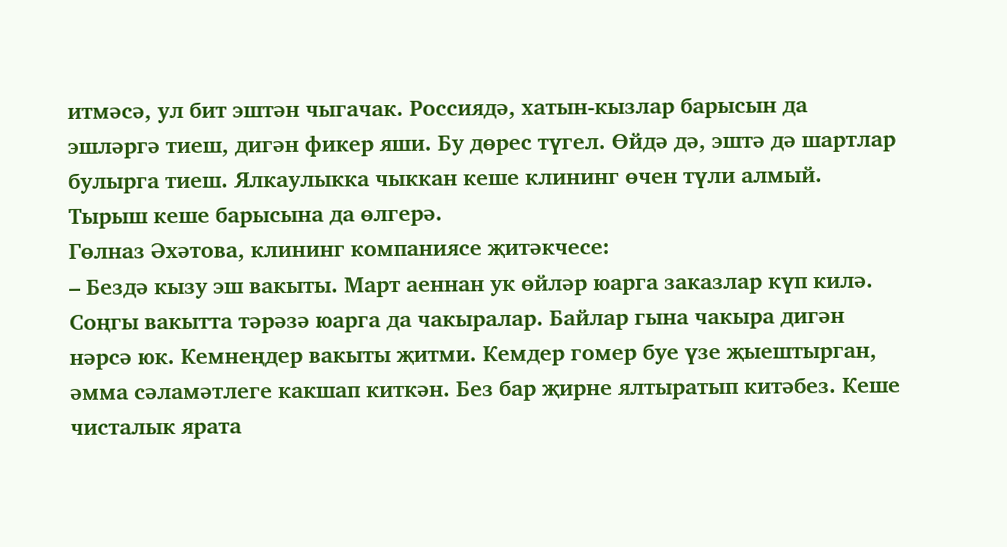итмәсә, ул бит эштән чыгачак. Россиядә, хатын-кызлар барысын да эшләргә тиеш, дигән фикер яши. Бу дөрес түгел. Өйдә дә, эштә дә шартлар булырга тиеш. Ялкаулыкка чыккан кеше клининг өчен түли алмый. Тырыш кеше барысына да өлгерә.
Гөлназ Әхәтова, клининг компаниясе җитәкчесе:
– Бездә кызу эш вакыты. Март аеннан ук өйләр юарга заказлар күп килә. Соңгы вакытта тәрәзә юарга да чакыралар. Байлар гына чакыра дигән нәрсә юк. Кемнеңдер вакыты җитми. Кемдер гомер буе үзе җыештырган, әмма сәламәтлеге какшап киткән. Без бар җирне ялтыратып китәбез. Кеше чисталык ярата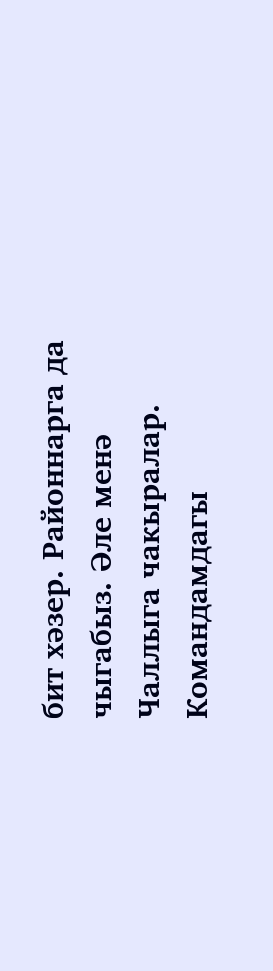бит хәзер. Районнарга да чыгабыз. Әле менә Чаллыга чакыралар. Командамдагы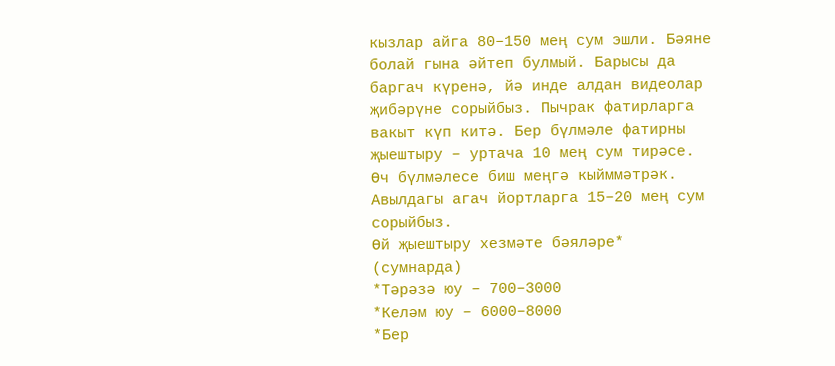кызлар айга 80–150 мең сум эшли. Бәяне болай гына әйтеп булмый. Барысы да баргач күренә, йә инде алдан видеолар җибәрүне сорыйбыз. Пычрак фатирларга вакыт күп китә. Бер бүлмәле фатирны җыештыру – уртача 10 мең сум тирәсе. Өч бүлмәлесе биш меңгә кыйммәтрәк. Авылдагы агач йортларга 15–20 мең сум сорыйбыз.
Өй җыештыру хезмәте бәяләре* (сумнарда)
*Тәрәзә юу – 700–3000
*Келәм юу – 6000–8000
*Бер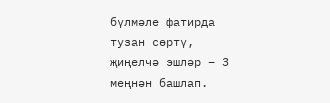бүлмәле фатирда тузан сөртү, җиңелчә эшләр – 3 меңнән башлап.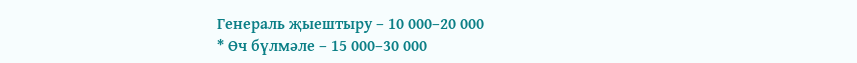Генераль җыештыру – 10 000–20 000
* Өч бүлмәле – 15 000–30 000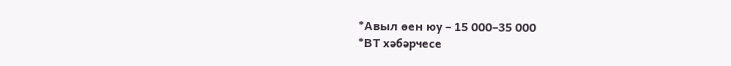*Авыл өен юу – 15 000–35 000
*ВТ хәбәрчесе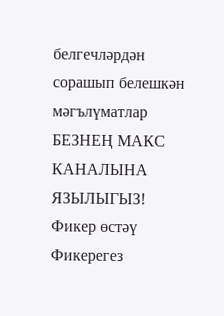белгечләрдән сорашып белешкән мәгълүматлар
БЕЗНЕҢ МАКС КАНАЛЫНА ЯЗЫЛЫГЫЗ!
Фикер өстәү
Фикерегез